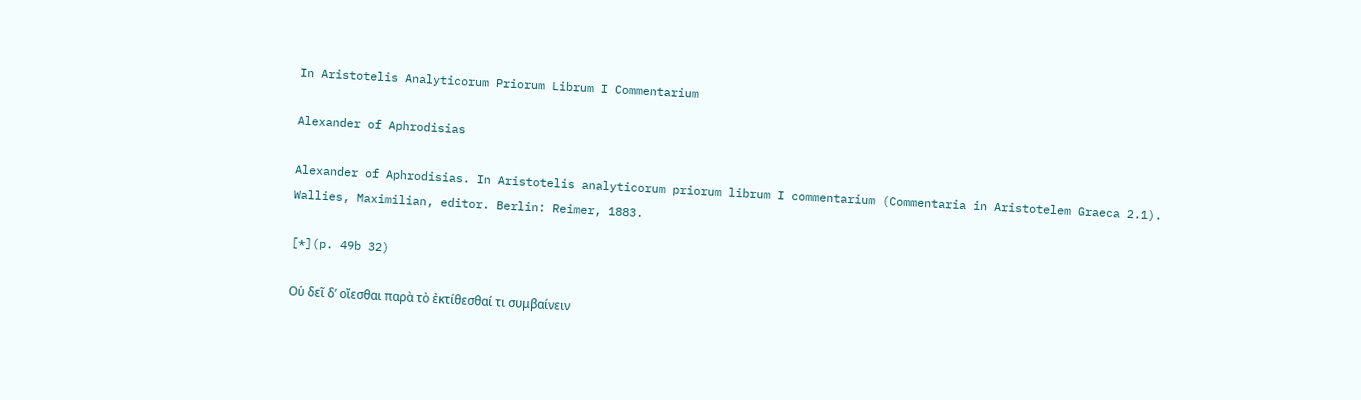In Aristotelis Analyticorum Priorum Librum I Commentarium

Alexander of Aphrodisias

Alexander of Aphrodisias. In Aristotelis analyticorum priorum librum I commentarium (Commentaria in Aristotelem Graeca 2.1). Wallies, Maximilian, editor. Berlin: Reimer, 1883.

[*](p. 49b 32)

Οὑ δεῖ δ’ οἴεσθαι παρὰ τὸ ἐκτίθεσθαί τι συμβαίνειν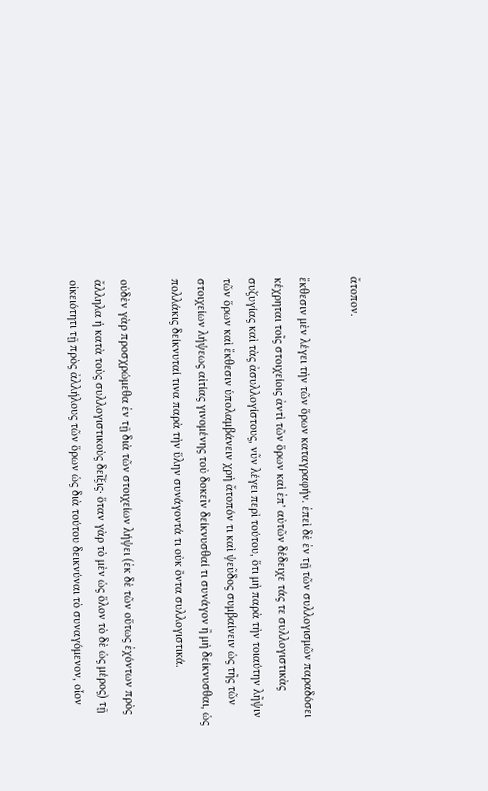ἄτοπον.

ἔκθεσιν μὲν λέγει τὴν τῶν ὅρων καταγραφήν. ἐπεὶ δὲ ἐν τῇ τῶν συλλογισμῶν παραδόσει κέχρηται τοῖς στοιχείοις ἀντὶ τῶν ὅρων καὶ ἐπ’ αὐτῶν δέδειχε τάς τε συλλογιστικὰς συζυγίας καὶ τὰς ἀσυλλογίστους, νῦν λέγει περὶ τούτου, ὅτι μὴ παρὰ τὴν τοιαύτην λῆψιν τῶν ὅρων καὶ ἔκθεσιν ὑπολαμβάνειν χρὴ ἄτοπόν τι καὶ ψεῦδος συμβαίνειν ὡς τῆς τῶν στοιχείων λήψεως αἰτίας γινομένης τοὐ δοκεῖν δείκνυσθαί τι συνάγον ἢ μὴ δείκνυσθαι, ὡς πολλάκις δείκνυταί τινα παρὰ τὴν ὕλην συνάγοντά τι οὐκ ὄντα συλλογιστικά.

οὐδὲν γὰρ προσχρώμεθα ἐν τῇ διὰ τῶν στοιχείων λήψει (ἐκ δὲ τῶν οὕτως ἐχόντων πρὸς ἄλληλα ἡ κατὰ τοὺς συλλογιστικοὺς δεῖξις· ὅταν γὰρ τὸ μὲν ὡς ὅλον τὸ δὲ ὡς μέρος) τῇ οἰκειότητι τῇ πρὸς ἀλλήλους τῶν ὅρων ὡς διὰ τούτου δεικνύναι τὸ συναγόμενον, οἷον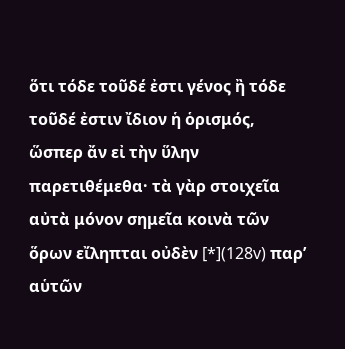ὅτι τόδε τοῦδέ ἐστι γένος ἢ τόδε τοῦδέ ἐστιν ἴδιον ἡ ὁρισμός, ὥσπερ ἄν εἰ τὴν ὕλην παρετιθέμεθα· τὰ γὰρ στοιχεῖα αὐτὰ μόνον σημεῖα κοινὰ τῶν ὅρων εἴληπται οὐδὲν [*](128v) παρ’ αὑτῶν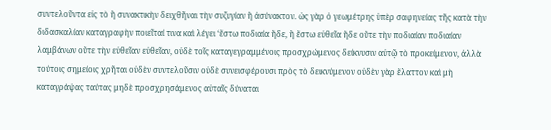συντελοῦντα εἰς τὸ ἢ συνακτικὴν δειχθῆναι τὴν συζυγίαν ἢ ἀσύνακτον. ὡς γὰρ ὁ γεωμέτρης ὑπὲρ σαφηνείας τῆς κατὰ τὴν διδασκαλίαν καταγραφὴν ποιεῖταί τινα καὶ λέγει ‘ἔστω ποδιαία ἥδε, ἢ ἔστω εὐθεῖα ἥδε οὕτε τὴν ποδιαίαν ποδιαίαν λαμβάνων οὕτε τὴν εὐθεῖαν εὐθεῖαν, οὐδὲ τοῖς καταγεγραμμένοις προσχρώμενος δείκνυσιν αὐτῷ τὸ προκείμενον, ἀλλὰ τούτοις σημείοις χρῆται οὐδὲν συντελοῦσιν οὐδὲ συνεισφέρουσι πρὸς τὸ δεικνύμενον οὐδὲν γὰρ ἔλαττον καὶ μὴ καταγράψας ταύτας μηδὲ προσχρησάμενος αὐταῖς δύναται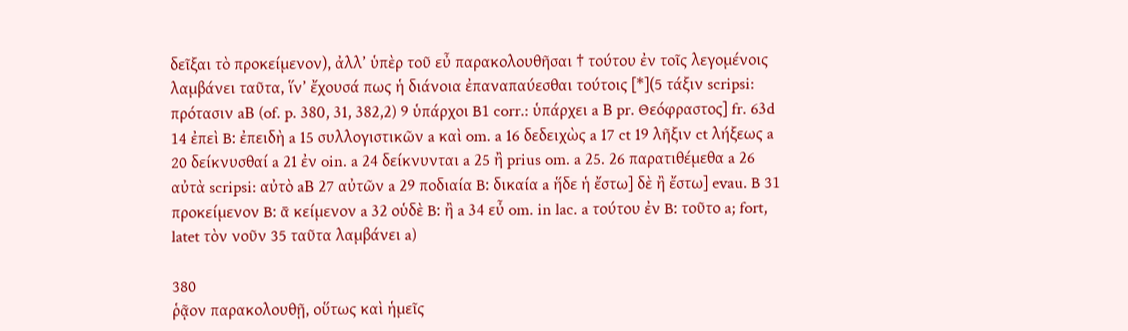δεῖξαι τὸ προκείμενον), ἀλλ’ ὑπὲρ τοῦ εὖ παρακολουθῆσαι † τούτου ἐν τοῖς λεγομένοις λαμβάνει ταῦτα, ἵν’ ἔχουσά πως ἡ διάνοια ἐπαναπαύεσθαι τούτοις [*](5 τάξιν scripsi: πρότασιν aB (of. p. 380, 31, 382,2) 9 ὑπάρχοι Β1 corr.: ὑπάρχει a B pr. Θεόφραστος] fr. 63d 14 ἐπεὶ Β: ἐπειδὴ a 15 συλλογιστικῶν a καὶ om. a 16 δεδειχὼς a 17 ct 19 λῆξιν ct λήξεως a 20 δείκνυσθαί a 21 ἐν oin. a 24 δείκνυνται a 25 ἢ prius om. a 25. 26 παρατιθέμεθα a 26 αὐτὰ scripsi: αὐτὸ aB 27 αὐτῶν a 29 ποδιαία Β: δικαία a ἥδε ἡ ἔστω] δὲ ἢ ἔστω] evau. Β 31 προκείμενον Β: ᾱ κείμενον a 32 οὑδὲ Β: ἢ a 34 εὖ om. in lac. a τούτου ἐν Β: τοῦτο a; fort, latet τὸν νοῦν 35 ταῦτα λαμβάνει a)

380
ῥᾷον παρακολουθῇ, οὕτως καὶ ἡμεῖς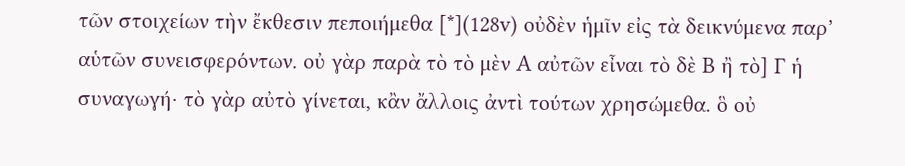τῶν στοιχείων τὴν ἔκθεσιν πεποιήμεθα [*](128v) οὐδὲν ἡμῖν εἰς τὰ δεικνύμενα παρ’ αὑτῶν συνεισφερόντων. οὐ γὰρ παρὰ τὸ τὸ μὲν Α αὐτῶν εἶναι τὸ δὲ Β ἢ τὸ] Γ ἡ συναγωγή· τὸ γὰρ αὐτὸ γίνεται, κἂν ἄλλοις ἀντὶ τούτων χρησώμεθα. ὃ οὐ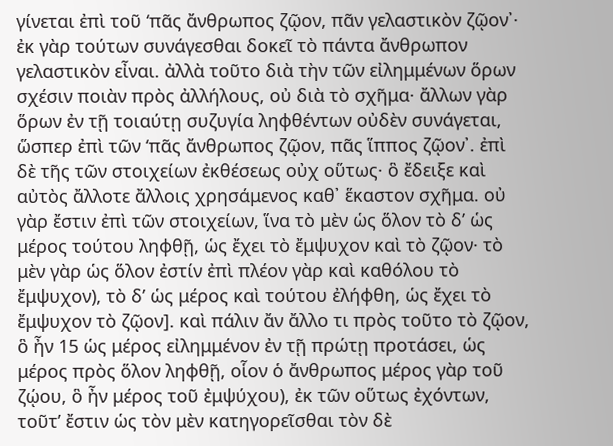γίνεται ἐπὶ τοῦ ‘πᾶς ἄνθρωπος ζῷον, πᾶν γελαστικὸν ζῷον᾿· ἐκ γὰρ τούτων συνάγεσθαι δοκεῖ τὸ πάντα ἄνθρωπον γελαστικὸν εἶναι. ἀλλὰ τοῦτο διὰ τὴν τῶν εἰλημμένων ὅρων σχέσιν ποιὰν πρὸς ἀλλήλους, οὐ διὰ τὸ σχῆμα· ἄλλων γὰρ ὅρων ἐν τῇ τοιαύτῃ συζυγία ληφθέντων οὐδὲν συνάγεται, ὥσπερ ἐπὶ τῶν ‘πᾶς ἄνθρωπος ζῷον, πᾶς ἵππος ζῷον᾿. ἐπὶ δὲ τῆς τῶν στοιχείων ἐκθέσεως οὐχ οὕτως· ὃ ἔδειξε καὶ αὐτὸς ἄλλοτε ἄλλοις χρησάμενος καθ᾿ ἕκαστον σχῆμα. οὐ γὰρ ἔστιν ἐπὶ τῶν στοιχείων, ἵνα τὸ μὲν ὡς ὅλον τὸ δ’ ὡς μέρος τούτου ληφθῇ, ὡς ἔχει τὸ ἔμψυχον καὶ τὸ ζῷον· τὸ μὲν γὰρ ὡς ὅλον ἐστίν ἐπὶ πλέον γὰρ καὶ καθόλου τὸ ἔμψυχον), τὸ δ’ ὡς μέρος καὶ τούτου ἐλήφθη, ὡς ἔχει τὸ ἔμψυχον τὸ ζῷον]. καὶ πάλιν ἄν ἄλλο τι πρὸς τοῦτο τὸ ζῷον, ὃ ἦν 15 ὡς μέρος εἰλημμένον ἐν τῇ πρώτῃ προτάσει, ὡς μέρος πρὸς ὅλον ληφθῇ, οἷον ὁ ἄνθρωπος μέρος γὰρ τοῦ ζῴου, ὃ ἦν μέρος τοῦ ἐμψύχου), ἐκ τῶν οὕτως ἐχόντων, τοῦτ’ ἔστιν ὡς τὸν μὲν κατηγορεῖσθαι τὸν δὲ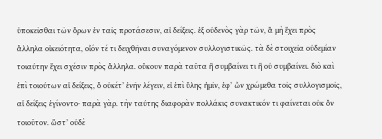ὑποκεῖσθαι τῶν ὅρων ἐν ταῖς προτάσεσιν, αἰ δείξεις. ἐξ οὐδενὸς γὰρ τῶν, ἃ μὴ ἔχει πρὸς ἄλληλα οἰκειότητα, οἷόν τέ τι δειχθῆναι συναγόμενον συλλογιστικῶς. τὰ δὲ στοιχεῖα οὐδεμίαν τοιαύτην ἔχει σχέσιν πρὸς ἄλληλα. οὔκουν παρὰ ταῦτα ἢ συμβαίνει τι ἢ οὐ συμβαίνει. διὸ καὶ ἐπὶ τοιούτων αἱ δείξεις, ὃ οὐκέτ’ ἐνῆν λέγειν, εἰ ἐπὶ ὕλης ἡμῖν, ἐφ’ ὧν χρώμεθα τοῖς συλλογισμοῖς, αἱ δείξεις ἐγίνοντο· παρὰ γὰρ. τὴν ταύτης διαφορὰν πολλάκις συνακτικόν τι φαίνεται οὐκ ὂν τοιοῦτον. ὥστ’ οὐδὲ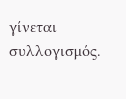γίνεται συλλογισμός.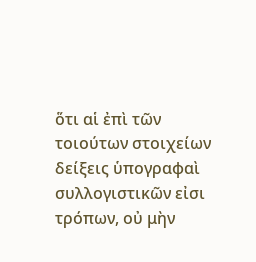ὅτι αἱ ἐπὶ τῶν τοιούτων στοιχείων δείξεις ὑπογραφαὶ συλλογιστικῶν εἰσι τρόπων, οὐ μὴν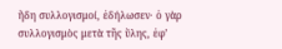ἤδη συλλογισμοί, ἐδήλωσεν· ὁ γὰρ συλλογισμὸς μετὰ τῆς ὕλης, ἐφ’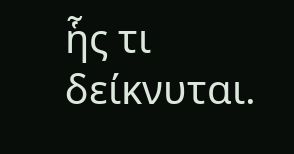ἧς τι δείκνυται.